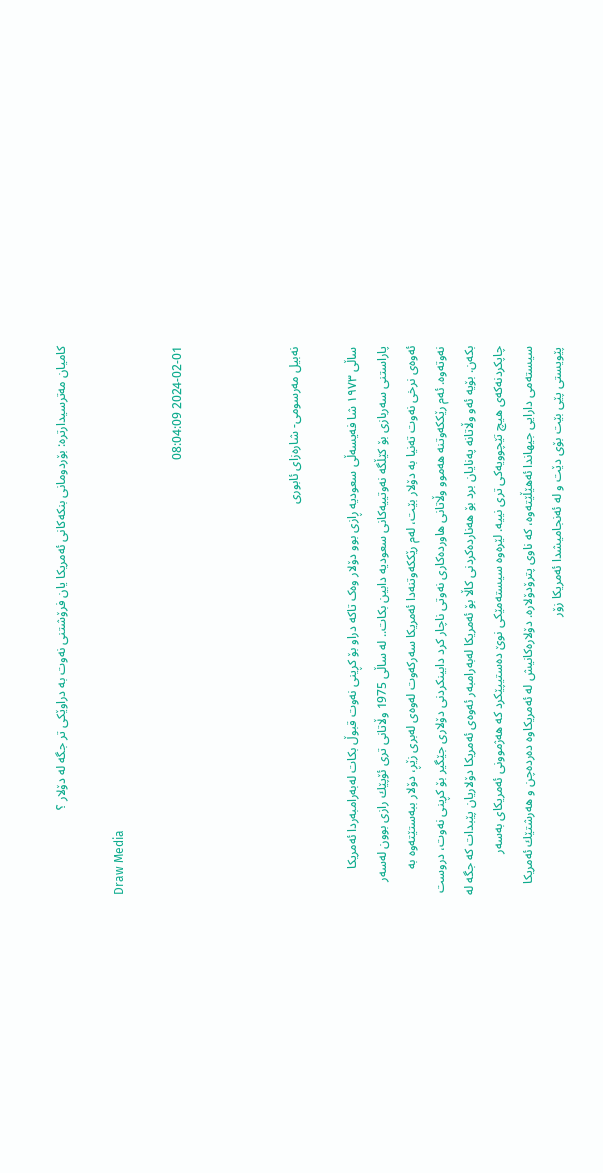كامیان مه‌ترسیدارتره‌: بۆردومانی بنكه‌كانی ئه‌مریكا یان فرۆشتنی نه‌وت به‌ دراوێكی تر جگه‌ له‌ دۆلار ؟

Draw Media

2024-02-01 08:04:09



نه‌بیل مه‌رسومی- شاره‌زای ئابوری

ساڵی ١٩٧٣ شا فەیسەڵی سعودیە ڕازی بوو دۆلار وەک تاکە دراو بۆ کڕینی نەوت قبوڵ بکات لەبەرامبەردا ئەمریکا پاراستنی سەربازی بۆ کێڵگە نەوتییەکانی سعودیە دابین بکات.. له‌ ساڵی 1975 وڵاتانی تری ئۆپێك رازی بوون له‌سه‌ر ئه‌وه‌ی نرخی نه‌وت ته‌نیا به‌ دۆلار بێت، له‌م رێككه‌وتنه‌دا ئه‌مریكا سه‌ركه‌وت له‌وه‌ی له‌بری زێڕ، دۆلار ببه‌ستێته‌وه‌ به‌ نه‌وته‌وه. ئه‌م رێككه‌وتنه‌ ‌هەموو وڵاتانی هاوردەکاری نەوتی ناچار کرد دابینکردنی دۆلاری جێگیر بۆ کڕینی نەوت، دروست بکەن. بۆیه‌ ئه‌و وڵاتانه‌ په‌نایان برد بۆ هه‌نارده‌كردنی كاڵا بۆ ئه‌مریكا له‌به‌رامبه‌ر ئه‌وه‌ی ئه‌مریكا دۆلاریان پێبدات كه‌ جگه‌ له‌ چاپكردنه‌كه‌ی هیچ تێچوویه‌كی تری نییه‌. لێره‌وه‌ سیسته‌مێكی نوێ ده‌ستیپێكرد كه‌ هه‌ژموونی ئه‌مریكای به‌سه‌ر سیسته‌می دارایی جیهاندا ئه‌هێڵێته‌وه،‌ كه‌ ناوی پترۆدۆلاره‌. دۆلاره‌كانیش له‌ ئه‌مریكاوه‌ ده‌رده‌چن و هه‌رشتێك ئه‌مریكا پێویستی پێی بێت بۆی دێت و له‌ ئه‌نجامیشدا ئه‌مریكا زۆر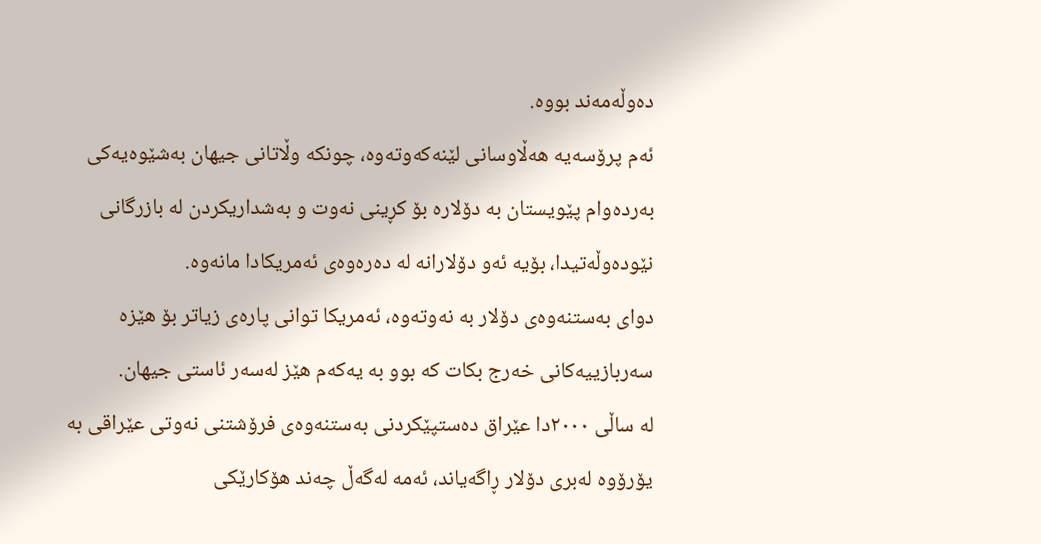ده‌وڵه‌مه‌ند بووه‌.
ئه‌م پرۆسه‌یه‌ هه‌ڵاوسانی لێنه‌كه‌وته‌وه‌، چونكه‌ وڵاتانی جیهان به‌شێوه‌یه‌كی به‌رده‌وام پێویستان به‌ دۆلاره‌ بۆ كڕینی نه‌وت و به‌شداریكردن له‌ بازرگانی نێوده‌وڵه‌تیدا، بۆیه‌ ئه‌و دۆلارانه‌ له‌ ده‌ره‌وه‌ی ئه‌مریكادا مانه‌وه‌.
دوای به‌ستنه‌وه‌ی دۆلار به‌ نه‌وته‌وه‌، ئه‌مریكا توانی پاره‌ی زیاتر بۆ هێزه‌ سه‌ربازییه‌كانی خه‌رج بكات كه‌ بوو به‌ یه‌كه‌م هێز له‌سه‌ر ئاستی جیهان.
لە ساڵی ٢٠٠٠دا عێراق دەستپێکردنی بەستنەوەی فرۆشتنی نەوتی عێراقی بە یۆرۆوە لەبری دۆلار ڕاگەیاند، ئه‌مه‌ له‌گه‌ڵ چه‌ند هۆكارێكی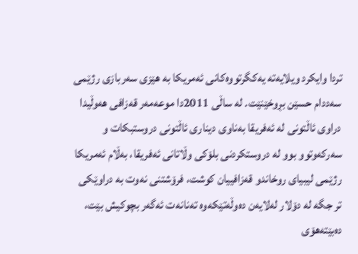تردا وایكرد ویلایه‌ته‌ یه‌كگرتووه‌كانی ئه‌مریكا به‌ هێزی سه‌ربازی رژێمی سه‌ددام حسێن بڕوخێنێت. له‌ ساڵی 2011دا موعه‌مه‌ر قه‌زافی هه‌وڵیدا دراوی ئاڵتونی له‌ ئه‌فریقا به‌ناوی دیناری ئاڵتونی دروستبكات و سه‌ركه‌وتوو بوو له‌ دروستكردنی بلۆكی وڵاتانی ئه‌فریقا، به‌ڵام ئه‌مریكا رژێمی لیبیای روخاندو قه‌زافییان كوشت، فرۆشتنی نه‌وت به‌ دراوێكی تر جگه‌ له‌ دۆلار له‌لایه‌ن ده‌وڵه‌تێكه‌وه‌ ته‌نانه‌ت ئه‌گه‌ر بچوكیش بێت، ده‌بێته‌هۆی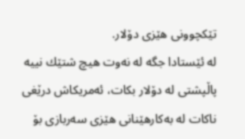تێكچوونی هێزی دۆلار.
له‌ ئێستادا جگه‌ له‌ نه‌وت هیچ شتێك نییه‌ پاڵپشتی له‌ دۆلار بكات، ئه‌مریكاش درێغی ناكات له‌ به‌كارهێنانی هێزی سه‌ربازی بۆ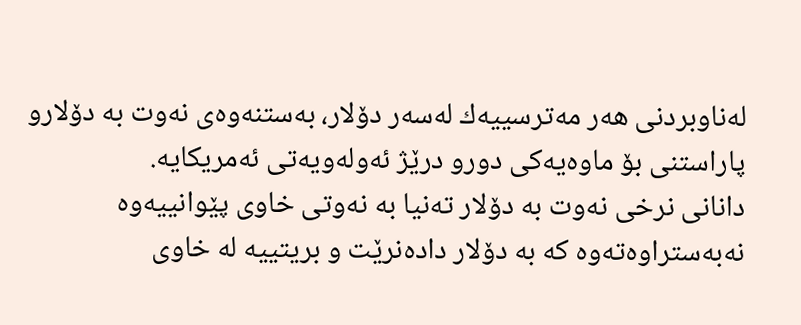له‌ناوبردنی هه‌ر مه‌ترسییه‌ك له‌سه‌ر دۆلار، به‌ستنه‌وه‌ی نه‌وت به‌ دۆلارو پاراستنی بۆ ماوه‌یه‌كی دورو درێژ ئه‌وله‌ویه‌تی ئه‌مریكایه‌.
دانانی نرخی نه‌وت به‌ دۆلار ته‌نیا به‌ نه‌وتی خاوی پێوانییه‌وه‌ نه‌به‌ستراوه‌ته‌وه كه‌ به ‌دۆلار داده‌نرێت و بریتییه‌ له‌ خاوی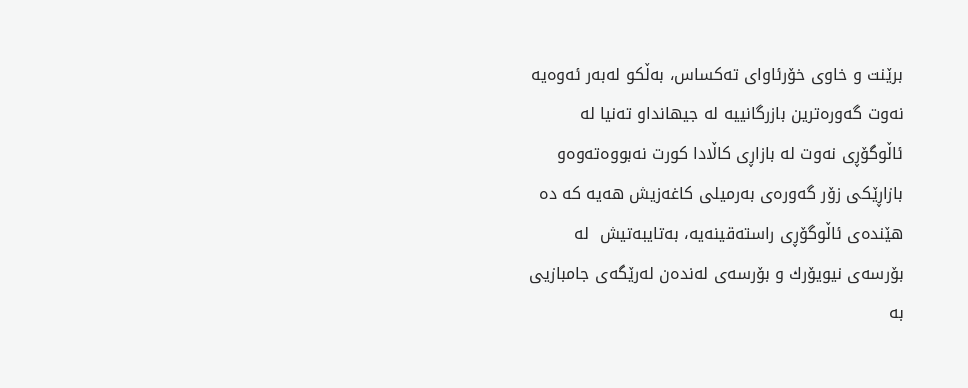برێنت و خاوی خۆرئاوای ته‌كساس، به‌ڵكو له‌به‌ر ئه‌وه‌یه‌ نه‌وت گه‌وره‌ترین بازرگانییه‌ له‌ جیهانداو ته‌نیا له‌ ئاڵوگۆڕی نه‌وت له‌ بازاڕی كاڵادا كورت نه‌بووه‌ته‌وه‌و بازاڕێكی زۆر گه‌وره‌ی به‌رمیلی كاغه‌زیش هه‌یه‌‌ كه‌ ده‌ هێنده‌ی ئاڵوگۆڕی راسته‌قینه‌یه‌، به‌تایبه‌تیش  له‌ بۆرسه‌ی نیویۆرك و بۆرسه‌ی له‌نده‌ن له‌رێگه‌ی جامبازیی به‌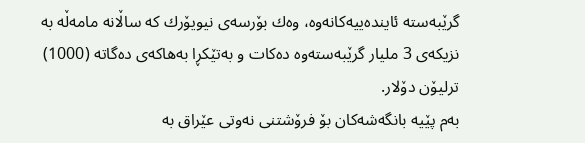گرێبه‌سته‌ ئاینده‌ییه‌كانه‌وه‌‌، وه‌ك بۆرسه‌ی نیویۆرك كه‌ ساڵانه‌ مامه‌ڵه‌ به‌ نزیكه‌ی 3 ملیار گرێبه‌سته‌وه‌ ده‌كات و به‌تێكڕا به‌هاكه‌ی ده‌گاته‌ (1000) ترلیۆن دۆلار.
به‌م پێیه‌ بانگه‌شه‌كان بۆ فرۆشتنی نه‌وتی عێراق به‌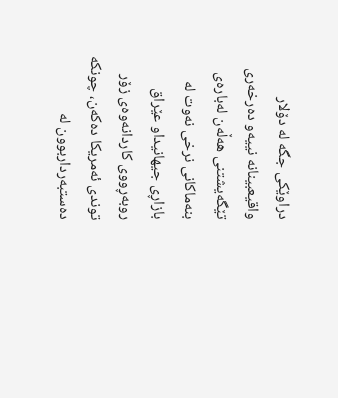دراوێكی جگه‌ له‌ دۆلار واقیعبینانه‌ نییه‌و ده‌رخه‌ری تێگه‌یشتنی هه‌ڵه‌ن له‌باره‌ی بنه‌ماكانی نرخی نه‌وت له‌ بازاڕی جیهانیداو عێراق روبه‌ڕووی كاردانه‌وه‌ی زۆر توندی ئه‌مریكا ده‌كه‌ن، چونكه‌ ده‌ستبه‌رداربوون له‌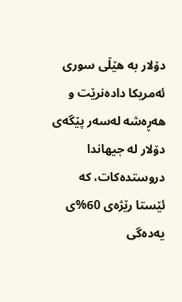دۆلار به‌ هێڵی سوری ئه‌مریكا داده‌نرێت و هه‌ڕه‌شه‌ له‌سه‌ر پێگه‌ی دۆلار له‌ جیهاندا دروستده‌كات، كه‌ ئێستا رێژه‌ی 60%ی یه‌ده‌گی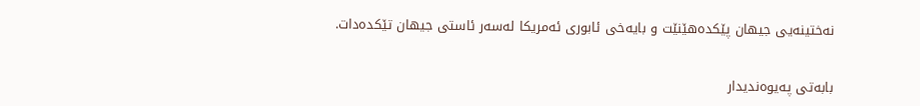نه‌ختینه‌یی جیهان پێكده‌هێنێت و بایه‌خی ئابوری ئه‌مریكا له‌سه‌ر ئاستی جیهان تێكده‌دات.


بابه‌تی په‌یوه‌ندیدار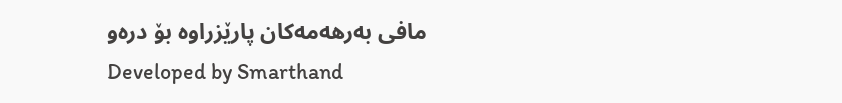مافی به‌رهه‌مه‌كان پارێزراوه‌ بۆ دره‌و
Developed by Smarthand